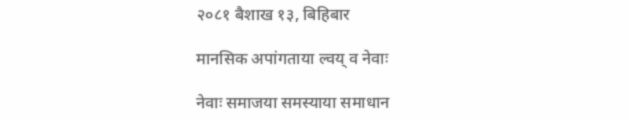२०८१ बैशाख १३, बिहिबार

मानसिक अपांगताया ल्वय् व नेवाः

नेवाः समाजया समस्याया समाधान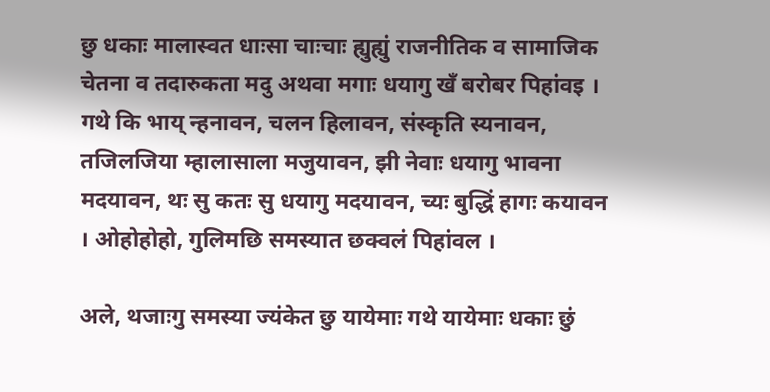छु धकाः मालास्वत धाःसा चाःचाः ह्युह्युं राजनीतिक व सामाजिक चेतना व तदारुकता मदु अथवा मगाः धयागु खँ बरोबर पिहांवइ । गथे कि भाय् न्हनावन, चलन हिलावन, संस्कृति स्यनावन, तजिलजिया म्हालासाला मजुयावन, झी नेवाः धयागु भावना मदयावन, थः सु कतः सु धयागु मदयावन, च्यः बुद्धिं हागः कयावन । ओहोहोहो, गुलिमछि समस्यात छक्वलं पिहांवल ।

अले, थजाःगु समस्या ज्यंकेत छु यायेमाः गथे यायेमाः धकाः छुं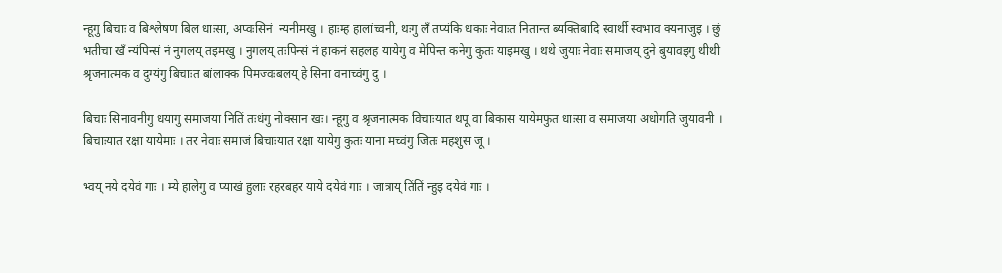न्हूगु बिचाः व बिश्लेषण बिल धाःसा, अप्वःसिनं  न्यनीमखु । हाःम्ह हालांच्वनी, थःगु लँ तप्यंकि धकाः नेवाःत नितान्त ब्यक्तिबादि स्वार्थी स्वभाव क्यनाजुइ । छुं भतीचा खँ न्यंपिन्सं नं नुगलय् तइमखु । नुगलय् तःपिन्सं नं हाकनं सहलह यायेगु व मेपिन्त कनेगु कुतः याइमखु । थथे जुयाः नेवाः समाजय् दुने बुयावइगु थीथी श्रृजनात्मक व दुग्यंगु बिचाःत बांलाक्क पिमज्वःबलय् हे सिना वनाच्वंगु दु ।

बिचाः सिनावनीगु धयागु समाजया नितिं तःधंगु नोक्सान खः। न्हूगु व श्रृजनात्मक विचाःयात थपू वा बिकास यायेमफुत धाःसा व समाजया अधोगति जुयावनी । बिचाःयात रक्षा यायेमाः । तर नेवाः समाजं बिचाःयात रक्षा यायेगु कुतः याना मच्वंगु जितः महशुस जू ।

भ्वय् नये दयेवं गाः । म्ये हालेगु व प्याखं हुलाः रहरबहर याये दयेवं गाः । जात्राय् तिंतिं न्हुइ दयेवं गाः ।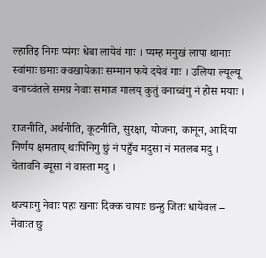ल्हातिइ निगः प्यंगः धेबा लायेवं गाः । प्यम्ह मनुखं लापा थानाः स्वांमाः छमाः क्वखायेकाः सम्मान फये दयेवं गाः । उलिया ल्यूल्यू वनाच्वंतले समग्र नेवाः समाज गालय् कुतुं वनाच्वंगु नं होस मयाः ।

राजनीति, अर्थनीति, कूटनीति, सुरक्षा, योजना, कानून, आदिया निर्णय क्षमताय् थःपिनिगु छुं नं पहुँच मदुसा नं मतलब मदु । चेतावनि ब्यूसा नं वास्ता मदु ।

थज्याःगु नेवाः पहः खनाः दिक्क चायाः छन्हु जितः धायेवल – नेवाःत छु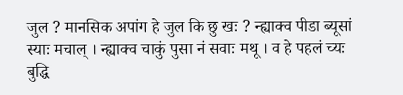जुल ? मानसिक अपांग हे जुल कि छु खः ? न्ह्याक्व पीडा ब्यूसां स्याः मचाल् । न्ह्याक्व चाकुं पुसा नं सवाः मथू । व हे पहलं च्यः बुद्धि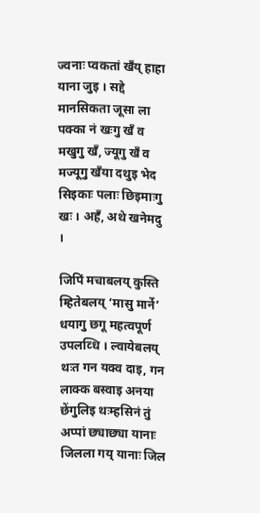ज्वनाः प्वकतां खँय् हाहा याना जुइ । सद्दे मानसिकता जूसा ला पक्का नं खःगु खँ व मखुगु खँ, ज्यूगु खँ व मज्यूगु खँया दथुइ भेद सिइकाः पलाः छिइमाःगु खः । अहँ, अथे खनेमदु ।

जिपिं मचाबलय् कुस्ति म्हितेबलय् ‘मासु मार्ने’ धयागु छगू महत्वपूर्ण उपलव्धि । ल्वायेबलय् थःत गन यक्व दाइ, गन लाक्क बस्वाइ अनया छेंगुलिइ थःम्हसिनं तुं अप्पां छ्याछ्या यानाः जिलला गय् यानाः जिल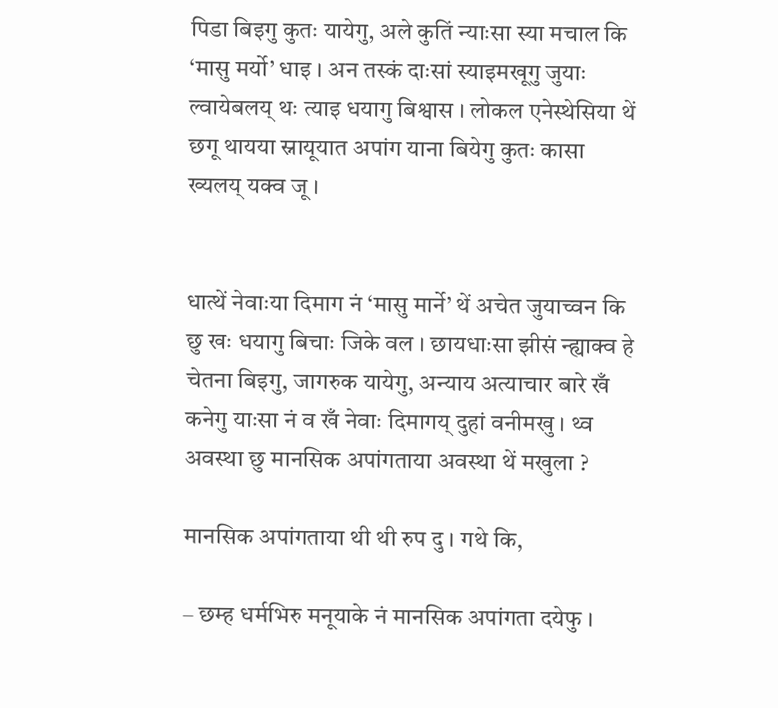पिडा बिइगु कुतः यायेगु, अले कुतिं न्याःसा स्या मचाल कि ‘मासु मर्यो’ धाइ । अन तस्कं दाःसां स्याइमखूगु जुयाः ल्वायेबलय् थः त्याइ धयागु बिश्वास । लोकल एनेस्थेसिया थें छगू थायया स्नायूयात अपांग याना बियेगु कुतः कासा ख्यलय् यक्व जू ।


धात्थें नेवाःया दिमाग नं ‘मासु मार्ने’ थें अचेत जुयाच्वन कि छु खः धयागु बिचाः जिके वल । छायधाःसा झीसं न्ह्याक्व हे चेतना बिइगु, जागरुक यायेगु, अन्याय अत्याचार बारे खँ कनेगु याःसा नं व खँ नेवाः दिमागय् दुहां वनीमखु । थ्व अवस्था छु मानसिक अपांगताया अवस्था थें मखुला ?

मानसिक अपांगताया थी थी रुप दु । गथे कि,

– छम्ह धर्मभिरु मनूयाके नं मानसिक अपांगता दयेफु ।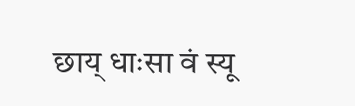छाय् धाःसा वं स्यू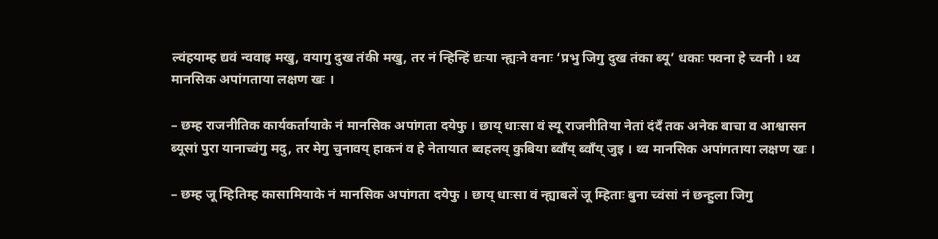ल्वंहयाम्ह द्यवं न्ववाइ मखु, वयागु दुख तंकी मखु, तर नं न्हिन्हिं द्यःया न्ह्यःने वनाः ‘प्रभु जिगु दुख तंका ब्यू’ धकाः फ्वना हे च्वनी । थ्व मानसिक अपांगताया लक्षण खः ।

– छम्ह राजनीतिक कार्यकर्तायाके नं मानसिक अपांगता दयेफु । छाय् धाःसा वं स्यू राजनीतिया नेतां दंदँ तक अनेक बाचा व आश्वासन ब्यूसां पुरा यानाच्वंगु मदु, तर मेगु चुनावय् हाकनं व हे नेतायात ब्वहलय् कुबिया ब्वाँय् ब्वाँय् जुइ । थ्व मानसिक अपांगताया लक्षण खः ।

– छम्ह जू म्हितिम्ह कासामियाके नं मानसिक अपांगता दयेफु । छाय् धाःसा वं न्ह्याबलें जू म्हिताः बुना च्वंसां नं छन्हुला जिगु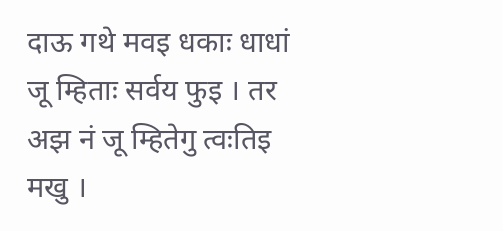दाऊ गथे मवइ धकाः धाधां जू म्हिताः सर्वय फुइ । तर अझ नं जू म्हितेगु त्वःतिइ मखु ।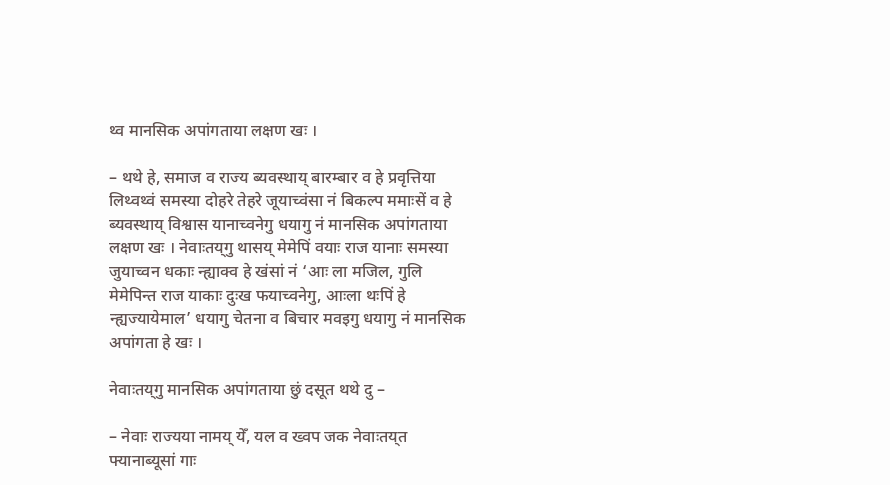थ्व मानसिक अपांगताया लक्षण खः ।

– थथे हे, समाज व राज्य ब्यवस्थाय् बारम्बार व हे प्रवृत्तिया लिथ्वथ्वं समस्या दोहरे तेहरे जूयाच्वंसा नं बिकल्प ममाःसें व हे ब्यवस्थाय् विश्वास यानाच्वनेगु धयागु नं मानसिक अपांगताया लक्षण खः । नेवाःतय्‌गु थासय् मेमेपिं वयाः राज यानाः समस्या जुयाच्वन धकाः न्ह्याक्व हे खंसां नं ‘आः ला मजिल, गुलि मेमेपिन्त राज याकाः दुःख फयाच्वनेगु, आःला थःपिं हे न्ह्यज्यायेमाल’ धयागु चेतना व बिचार मवइगु धयागु नं मानसिक अपांगता हे खः ।

नेवाःतय्‌गु मानसिक अपांगताया छुं दसूत थथे दु –

– नेवाः राज्यया नामय् येँ, यल व ख्वप जक नेवाःतय्‌त फ्यानाब्यूसां गाः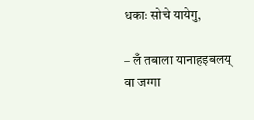धकाः सोचे यायेगु,

– लँ तबाला यानाहइबलय् वा जग्गा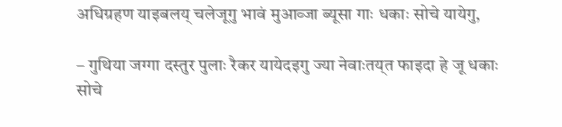अधिग्रहण याइबलय् चलेजूगु भावं मुआव्जा ब्यूसा गाः धकाः सोचे यायेगु,

– गुथिया जग्गा दस्तुर पुलाः रैकर यायेदइगु ज्या नेवाःतय्‌त फाइदा हे जू धकाः सोचे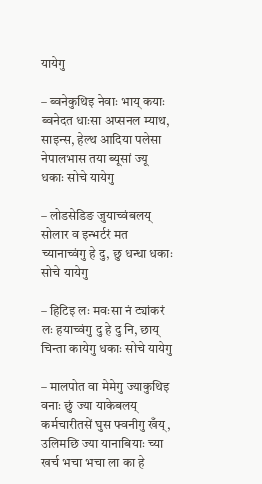यायेगु

– ब्वनेकुथिइ नेवाः भाय् कयाः ब्वनेदत धाःसा अप्सनल म्याथ, साइन्स, हेल्थ आदिया पलेसा नेपालभास तया ब्यूसां ज्यू धकाः सोचे यायेगु

– लोडसेडिङ जुयाच्वंबलय् सोलार व इन्भर्टरं मत च्यानाच्वंगु हे दु, छु धन्धा धकाः सोचे यायेगु

– हिटिइ लः मवःसा नं ट्यांकरं लः हयाच्वंगु दु हे दु नि, छाय् चिन्ता कायेगु धकाः सोचे यायेगु

– मालपोत वा मेमेगु ज्याकुथिइ वनाः छुं ज्या याकेबलय् कर्मचारीतसें घुस फ्वनीगु खँय्, उलिमछि ज्या यानाबियाः च्या खर्च भचा भचा ला का हे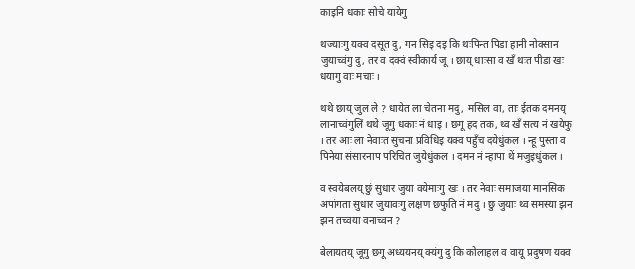काइनि धकाः सोचे यायेगु

थज्याःगु यक्व दसूत दु, गन सिइ दइ कि थःपिन्त पिडा हानी नोक्सान जुयाच्वंगु दु, तर व दक्वं स्वीकार्य जू । छाय् धाःसा व खँ थःत पीडा खः धयागु वाः मचाः ।

थथे छाय् जुल ले ? धायेत ला चेतना मदु, मसिल वा, ताः ईतक दमनय् लानाच्वंगुलिं थथे जूगु धकाः नं धाइ । छगू हद तक, थ्व खँ सत्य नं खयेफु । तर आः ला नेवाःत सुचना प्रविधिइ यक्व पहुँच दयेधुंकल । न्हू पुस्ता व पिनेया संसारनाप परिचित जुयेधुंकल । दमन नं न्हापा थें मजुइधुंकल ।

व स्वयेबलय् छुं सुधार जुया वयेमाःगु खः । तर नेवाः समाजया मानसिक अपांगता सुधार जुयावःगु लक्षण छफुति नं मदु । छु जुयाः थ्व समस्या झन झन तच्वया वनाच्वन ?

बेलायतय् जूगु छगू अध्ययनय् क्यंगु दु कि कोलाहल व वायू प्रदुषण यक्व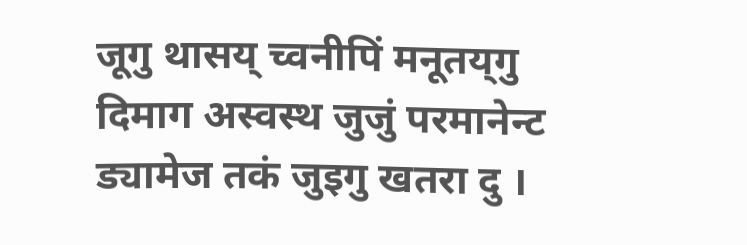जूगु थासय् च्वनीपिं मनूतय्‌गु दिमाग अस्वस्थ जुजुं परमानेन्ट ड्यामेज तकं जुइगु खतरा दु ।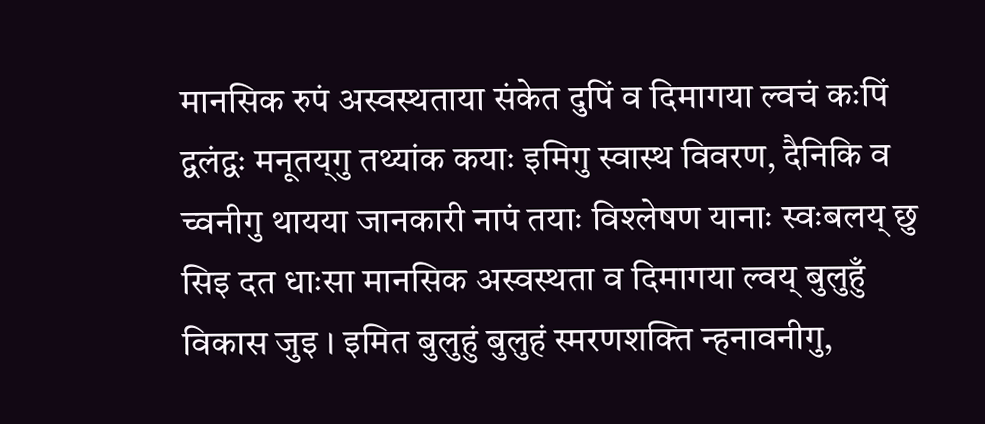मानसिक रुपं अस्वस्थताया संकेत दुपिं व दिमागया ल्वचं कःपिं द्वलंद्वः मनूतय्‌गु तथ्यांक कयाः इमिगु स्वास्थ विवरण, दैनिकि व च्वनीगु थायया जानकारी नापं तयाः विश्लेषण यानाः स्वःबलय् छु सिइ दत धाःसा मानसिक अस्वस्थता व दिमागया ल्वय् बुलुहुँ विकास जुइ । इमित बुलुहुं बुलुहं स्मरणशक्ति न्हनावनीगु,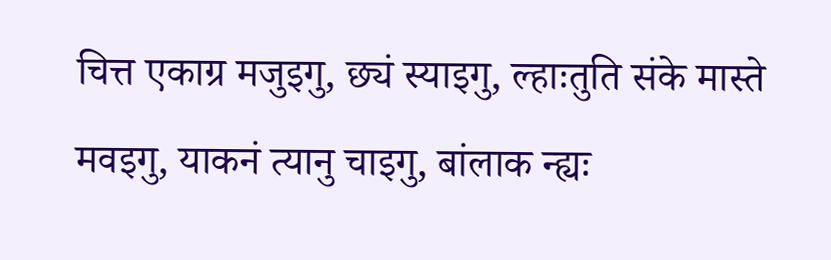चित्त एकाग्र मजुइगु, छ्यं स्याइगु, ल्हाःतुति संके मास्ते मवइगु, याकनं त्यानु चाइगु, बांलाक न्ह्यः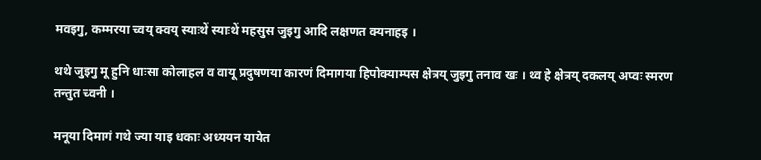मवइगु, कम्मरया च्वय् क्वय् स्याःथें स्याःथें महसुस जुइगु आदि लक्षणत क्यनाहइ ।

थथे जुइगु मू हुनि धाःसा कोलाहल व वायू प्रदुषणया कारणं दिमागया हिपोक्याम्पस क्षेत्रय् जुइगु तनाव खः । थ्व हे क्षेत्रय् दकलय् अप्वः स्मरण तन्तुत च्वनी ।

मनूया दिमागं गथे ज्या याइ धकाः अध्ययन यायेत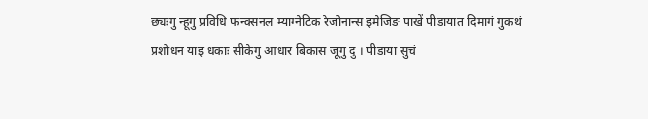छ्यःगु न्हूगु प्रविधि फन्क्सनल म्याग्नेटिक रेजोनान्स इमेजिङ पाखें पीडायात दिमागं गुकथं प्रशोधन याइ धकाः सीकेगु आधार बिकास जूगु दु । पीडाया सुचं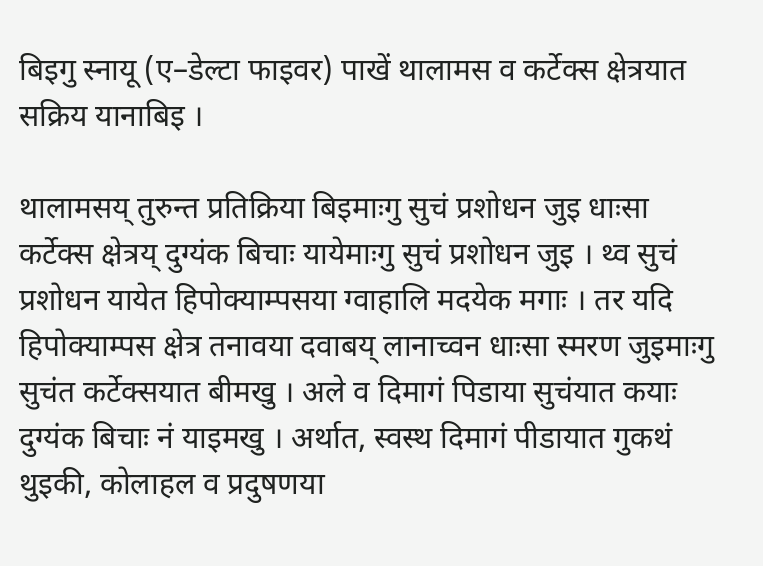बिइगु स्नायू (ए–डेल्टा फाइवर) पाखें थालामस व कर्टेक्स क्षेत्रयात सक्रिय यानाबिइ ।

थालामसय् तुरुन्त प्रतिक्रिया बिइमाःगु सुचं प्रशोधन जुइ धाःसा कर्टेक्स क्षेत्रय् दुग्यंक बिचाः यायेमाःगु सुचं प्रशोधन जुइ । थ्व सुचं प्रशोधन यायेत हिपोक्याम्पसया ग्वाहालि मदयेक मगाः । तर यदि हिपोक्याम्पस क्षेत्र तनावया दवाबय् लानाच्वन धाःसा स्मरण जुइमाःगु सुचंत कर्टेक्सयात बीमखु । अले व दिमागं पिडाया सुचंयात कयाः दुग्यंक बिचाः नं याइमखु । अर्थात, स्वस्थ दिमागं पीडायात गुकथं थुइकी, कोलाहल व प्रदुषणया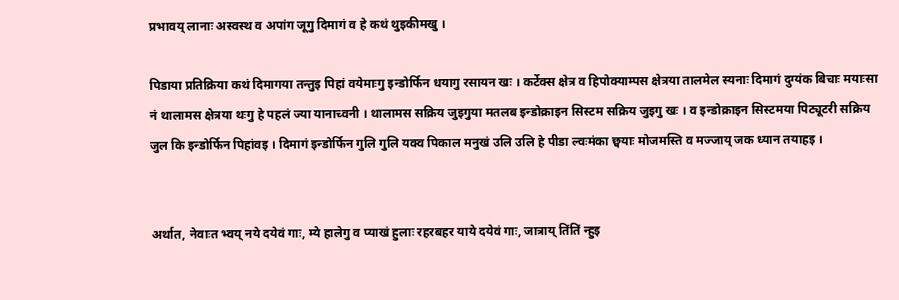प्रभावय् लानाः अस्वस्थ व अपांग जूगु दिमागं व हे कथं थुइकीमखु ।

पिडाया प्रतिक्रिया कथं दिमागया तन्तुइ पिहां वयेमाःगु इन्डोर्फिन धयागु रसायन खः । कर्टेक्स क्षेत्र व हिपोक्याम्पस क्षेत्रया तालमेल स्यनाः दिमागं दुग्यंक बिचाः मयाःसा नं थालामस क्षेत्रया थःगु हे पहलं ज्या यानाच्वनी । थालामस सक्रिय जुइगुया मतलब इन्डोक्राइन सिस्टम सक्रिय जुइगु खः । व इन्डोक्राइन सिस्टमया पिट्यूटरी सक्रिय जुल कि इन्डोर्फिन पिहांवइ । दिमागं इन्डोर्फिन गुलि गुलि यक्व पिकाल मनुखं उलि उलि हे पीडा ल्वःमंका छ्वयाः मोजमस्ति व मज्जाय् जक ध्यान तयाहइ ।


अर्थात, नेवाःत भ्वय् नये दयेवं गाः, म्ये हालेगु व प्याखं हुलाः रहरबहर याये दयेवं गाः, जात्राय् तिंतिं न्हुइ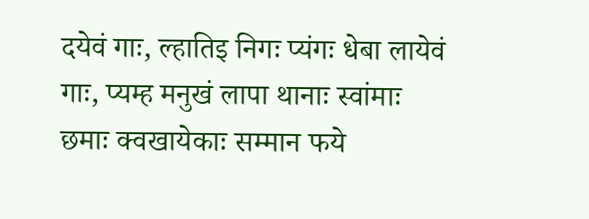दयेवं गाः, ल्हातिइ निगः प्यंगः धेबा लायेवं गाः, प्यम्ह मनुखं लापा थानाः स्वांमाः छमाः क्वखायेकाः सम्मान फये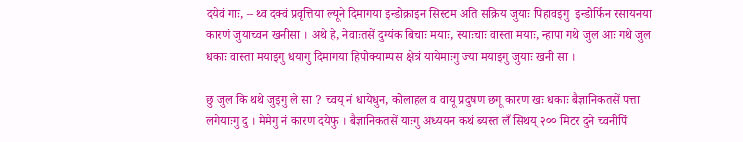दयेवं गाः, – थ्व दक्वं प्रवृत्तिया ल्यूने दिमागया इन्डोक्राइन सिस्टम अति सक्रिय जुयाः पिहावइगु  इन्डोर्फिन रसायनया कारणं जुयाच्वन खनीसा । अथे हे, नेवाःतसें दुग्यंक बिचाः मयाः, स्याःचाः वास्ता मयाः, न्हापा गथे जुल आः गथे जुल धकाः वास्ता मयाइगु धयागु दिमागया हिपोक्याम्पस क्षेत्रं यायेमाःगु ज्या मयाइगु जुयाः खनी सा ।

छु जुल कि थथे जुइगु ले सा ? च्वय् नं धायेधुन, कोलाहल व वायू प्रदुषण छगू कारण खः धकाः बैज्ञानिकतसें पत्ता लगेयाःगु दु । मेमेगु नं कारण दयेफु । बैज्ञानिकतसें याःगु अध्ययन कथं ब्यस्त लँ सिथय् २०० मिटर दुने च्वनीपिं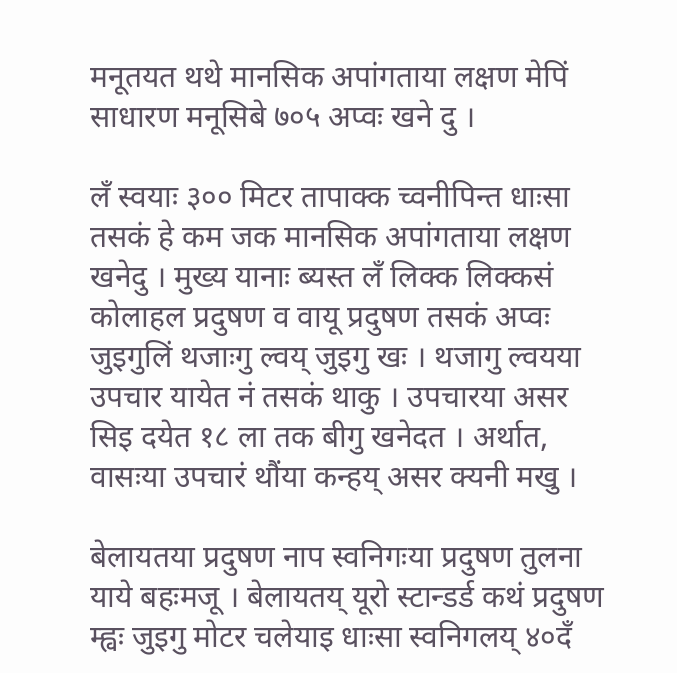मनूतयत थथे मानसिक अपांगताया लक्षण मेपिं साधारण मनूसिबे ७०५ अप्वः खने दु ।

लँ स्वयाः ३०० मिटर तापाक्क च्वनीपिन्त धाःसा तसकं हे कम जक मानसिक अपांगताया लक्षण खनेदु । मुख्य यानाः ब्यस्त लँ लिक्क लिक्कसं कोलाहल प्रदुषण व वायू प्रदुषण तसकं अप्वः जुइगुलिं थजाःगु ल्वय् जुइगु खः । थजागु ल्वयया उपचार यायेत नं तसकं थाकु । उपचारया असर सिइ दयेत १८ ला तक बीगु खनेदत । अर्थात, वासःया उपचारं थौंया कन्हय् असर क्यनी मखु ।

बेलायतया प्रदुषण नाप स्वनिगःया प्रदुषण तुलना याये बहःमजू । बेलायतय् यूरो स्टान्डर्ड कथं प्रदुषण म्ह्वः जुइगु मोटर चलेयाइ धाःसा स्वनिगलय् ४०दँ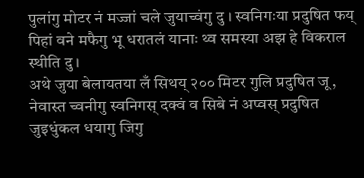पुलांगु मोटर नं मज्जां चले जुयाच्वंगु दु । स्वनिगःया प्रदुषित फय् पिहां वने मफैगु भू धरातलं यानाः थ्व समस्या अझ हे विकराल स्थीति दु ।
अथे जुया बेलायतया लँ सिथय् २०० मिटर गुलि प्रदुषित जू, नेवास्त च्वनीगु स्वनिगस् दक्वं व सिबे नं अप्वस् प्रदुषित जुइधुंकल धयागु जिगु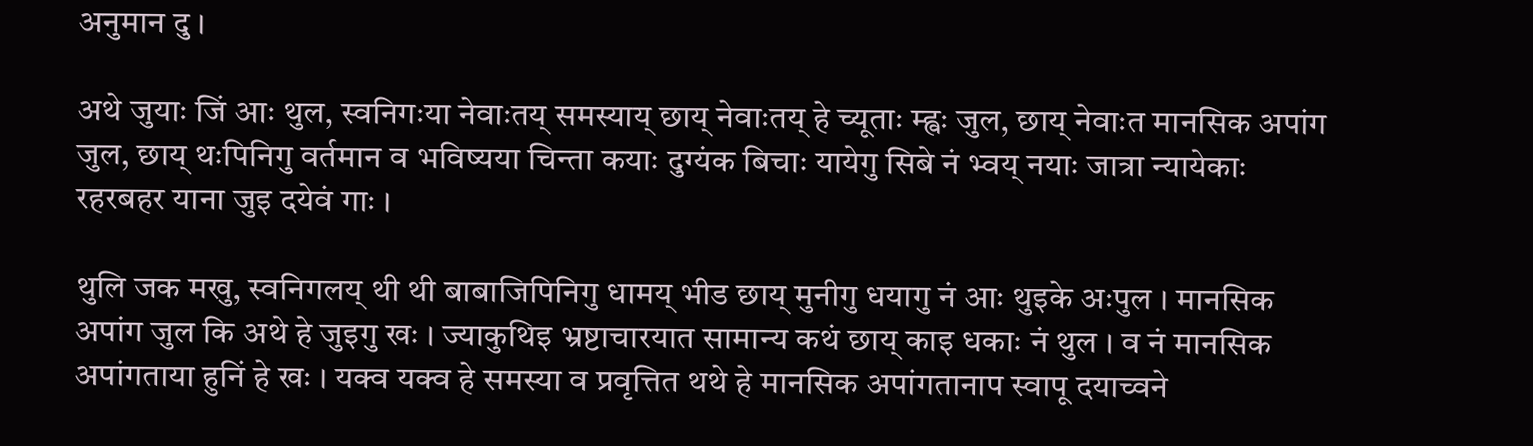अनुमान दु ।

अथे जुयाः जिं आः थुल, स्वनिगःया नेवाःतय् समस्याय् छाय् नेवाःतय् हे च्यूताः म्ह्वः जुल, छाय् नेवाःत मानसिक अपांग जुल, छाय् थःपिनिगु वर्तमान व भविष्यया चिन्ता कयाः दुग्यंक बिचाः यायेगु सिबे नं भ्वय् नयाः जात्रा न्यायेकाः रहरबहर याना जुइ दयेवं गाः ।

थुलि जक मखु, स्वनिगलय् थी थी बाबाजिपिनिगु धामय् भीड छाय् मुनीगु धयागु नं आः थुइके अःपुल । मानसिक अपांग जुल कि अथे हे जुइगु खः । ज्याकुथिइ भ्रष्टाचारयात सामान्य कथं छाय् काइ धकाः नं थुल । व नं मानसिक अपांगताया हुनिं हे खः । यक्व यक्व हे समस्या व प्रवृत्तित थथे हे मानसिक अपांगतानाप स्वापू दयाच्वने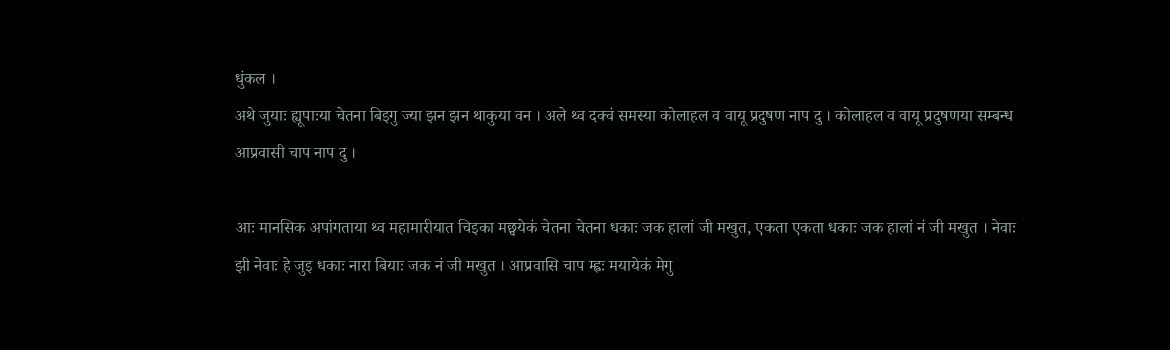धुंकल ।
अथे जुयाः ह्यूपाःया चेतना बिइगु ज्या झन झन थाकुया वन । अले थ्व दक्वं समस्या कोलाहल व वायू प्रदुषण नाप दु । कोलाहल व वायू प्रदुषणया सम्बन्ध आप्रवासी चाप नाप दु ।

आः मानसिक अपांगताया थ्व महामारीयात चिइका मछ्वयेकं चेतना चेतना धकाः जक हालां जी मखुत, एकता एकता धकाः जक हालां नं जी मखुत । नेवाः झी नेवाः हे जुइ धकाः नारा बियाः जक नं जी मखुत । आप्रवासि चाप म्ह्वः मयायेकं मेगु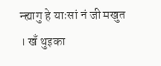न्ह्यागु हे याःसां नं जी मखुत । खँ थुइका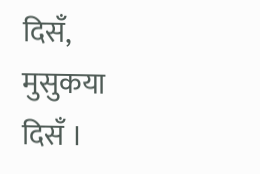दिसँ, मुसुकया दिसँ ।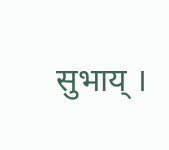सुभाय् ।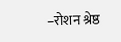–रोशन श्रेष्ठ